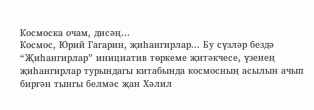Космоска очам, дисәң...
Космос, Юрий Гагарин, җиһангирлар... Бу сүзләр бездә “Җиһангирлар” инициатив төркеме җитәкчесе, үзенең җиһангирлар турындагы китабында космосның асылын ачып биргән тынгы белмәс җан Хәлил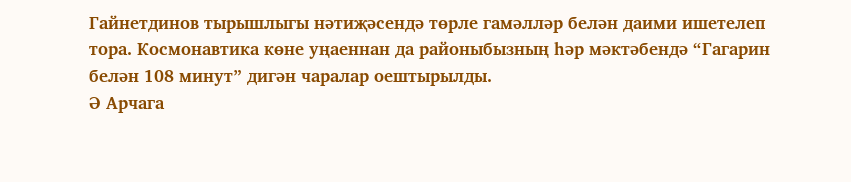Гайнетдинов тырышлыгы нәтиҗәсендә төрле гамәлләр белән даими ишетелеп тора. Космонавтика көне уңаеннан да районыбызның һәр мәктәбендә “Гагарин белән 108 минут” дигән чаралар оештырылды.
Ә Арчага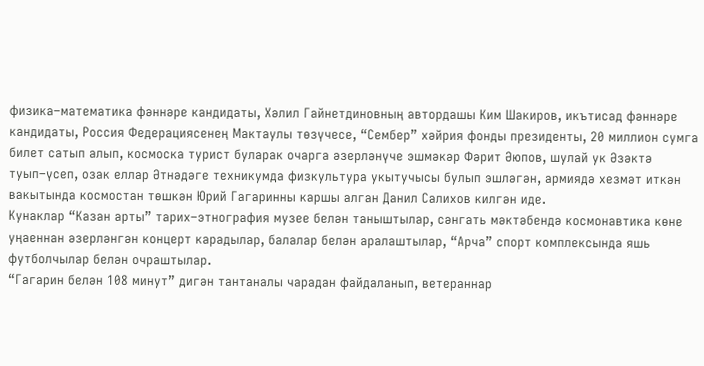физика–математика фәннәре кандидаты, Хәлил Гайнетдиновның автордашы Ким Шакиров, икътисад фәннәре кандидаты, Россия Федерациясенең Мактаулы төзүчесе, “Сембер” хәйрия фонды президенты, 20 миллион сумга билет сатып алып, космоска турист буларак очарга әзерләнүче эшмәкәр Фәрит Әюпов, шулай ук Әзәктә туып–үсеп, озак еллар Әтнәдәге техникумда физкультура укытучысы булып эшләгән, армиядә хезмәт иткән вакытында космостан төшкән Юрий Гагаринны каршы алган Данил Салихов килгән иде.
Кунаклар “Казан арты” тарих–этнография музее белән таныштылар, сәнгать мәктәбендә космонавтика көне уңаеннан әзерләнгән концерт карадылар, балалар белән аралаштылар, “Арча” спорт комплексында яшь футболчылар белән очраштылар.
“Гагарин белән 108 минут” дигән тантаналы чарадан файдаланып, ветераннар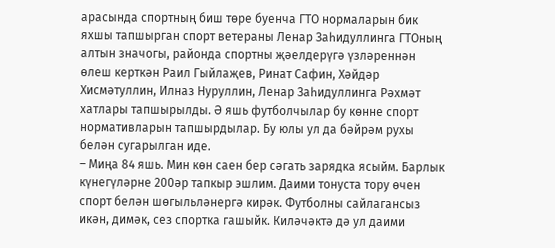арасында спортның биш төре буенча ГТО нормаларын бик яхшы тапшырган спорт ветераны Ленар Заһидуллинга ГТОның алтын значогы, районда спортны җәелдерүгә үзләреннән өлеш керткән Раил Гыйлаҗев, Ринат Сафин, Хәйдәр Хисмәтуллин, Илназ Нуруллин, Ленар Заһидуллинга Рәхмәт хатлары тапшырылды. Ә яшь футболчылар бу көнне спорт нормативларын тапшырдылар. Бу юлы ул да бәйрәм рухы белән сугарылган иде.
– Миңа 84 яшь. Мин көн саен бер сәгать зарядка ясыйм. Барлык күнегүләрне 200әр тапкыр эшлим. Даими тонуста тору өчен спорт белән шөгыльләнергә кирәк. Футболны сайлагансыз икән, димәк, сез спортка гашыйк. Киләчәктә дә ул даими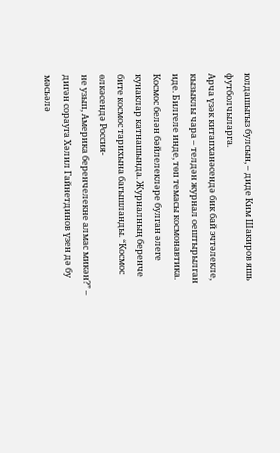юлдашыгыз булсын, – диде Ким Шакиров яшь футболчыларга.
Арча үзәк китапханәсендә бик бай эчтәлекле, кызыклы чара – телдән журнал оештырылган иде. Билгеле инде, төп темасы космонавтика. Космос белән бәйлелекләре булган әлеге кунаклар катнашында. Журналның беренче бите космос тарихына багышланды. “Космос өлкәсендә Россия-
не узып, Америка беренчелекне алмас микән?” – дигән сорауга Хәлил Гайнетдинов үзен дә бу мәсьәлә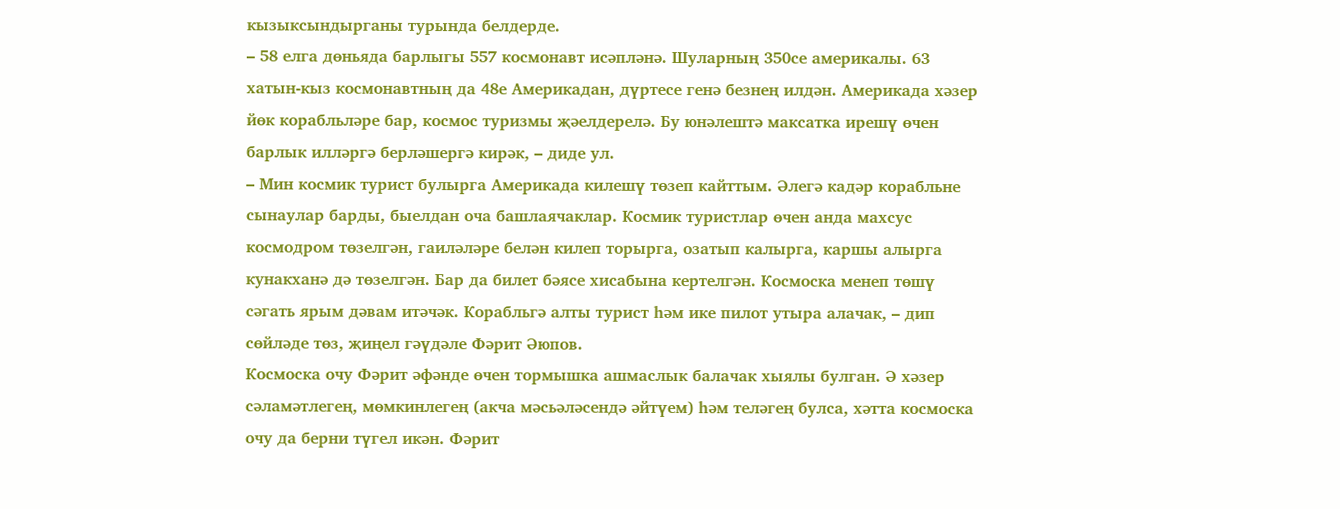кызыксындырганы турында белдерде.
– 58 елга дөньяда барлыгы 557 космонавт исәпләнә. Шуларның 350се америкалы. 63 хатын-кыз космонавтның да 48е Америкадан, дүртесе генә безнең илдән. Америкада хәзер йөк корабльләре бар, космос туризмы җәелдерелә. Бу юнәлештә максатка ирешү өчен барлык илләргә берләшергә кирәк, – диде ул.
– Мин космик турист булырга Америкада килешү төзеп кайттым. Әлегә кадәр корабльне сынаулар барды, быелдан оча башлаячаклар. Космик туристлар өчен анда махсус космодром төзелгән, гаиләләре белән килеп торырга, озатып калырга, каршы алырга кунакханә дә төзелгән. Бар да билет бәясе хисабына кертелгән. Космоска менеп төшү сәгать ярым дәвам итәчәк. Корабльгә алты турист һәм ике пилот утыра алачак, – дип сөйләде төз, җиңел гәүдәле Фәрит Әюпов.
Космоска очу Фәрит әфәнде өчен тормышка ашмаслык балачак хыялы булган. Ә хәзер сәламәтлегең, мөмкинлегең (акча мәсьәләсендә әйтүем) һәм теләгең булса, хәтта космоска очу да берни түгел икән. Фәрит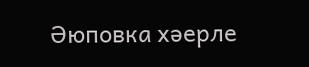Әюповка хәерле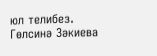юл телибез.
Гөлсинә Зәкиева